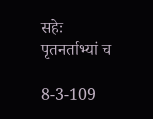सहेः पृतनर्ताभ्यां च

8-3-109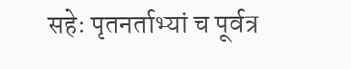सहेः पृतनर्ताभ्यां च पूर्वत्र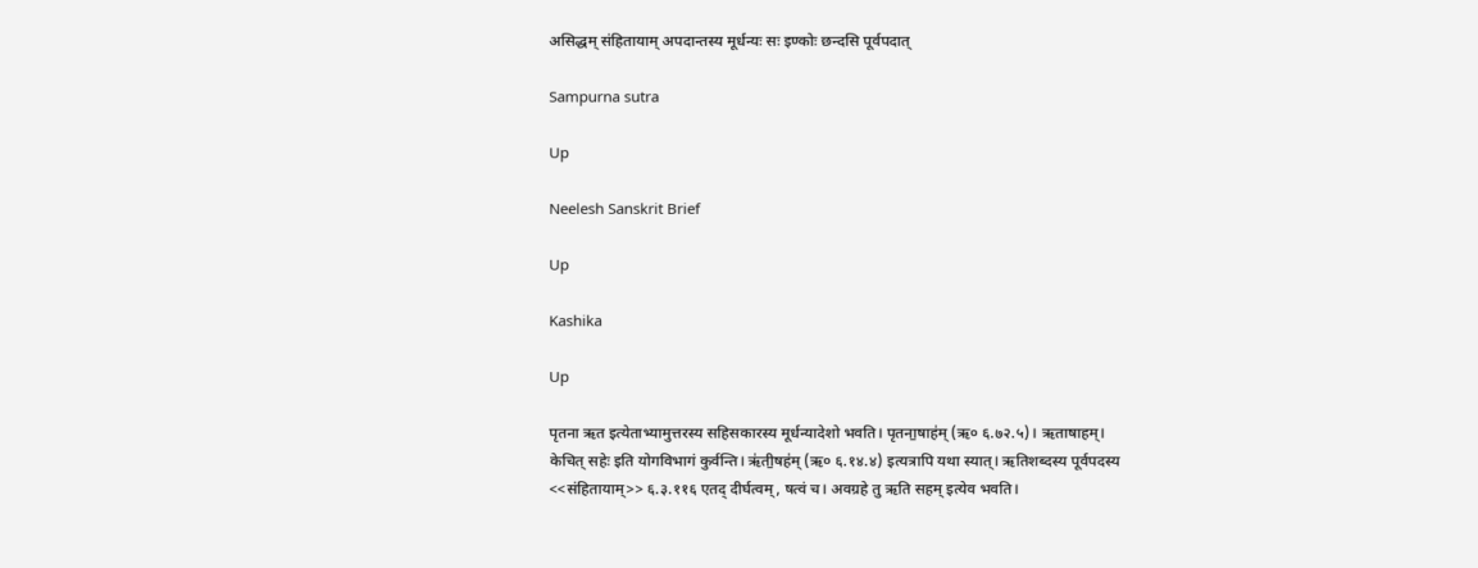असिद्धम् संहितायाम् अपदान्तस्य मूर्धन्यः सः इण्कोः छन्दसि पूर्वपदात्

Sampurna sutra

Up

Neelesh Sanskrit Brief

Up

Kashika

Up

पृतना ऋत इत्येताभ्यामुत्तरस्य सहिसकारस्य मूर्धन्यादेशो भवति। पृतना॒षाह॑म् (ऋ० ६.७२.५)। ऋताषाहम्। केचित् सहेः इति योगविभागं कुर्वन्ति। ऋ॑ती॒षह॑म् (ऋ० ६.१४.४) इत्यत्रापि यथा स्यात्। ऋतिशब्दस्य पूर्वपदस्य <<संहितायाम्>> ६.३.११६ एतद् दीर्घत्वम्, षत्वं च। अवग्रहे तु ऋति सहम् इत्येव भवति।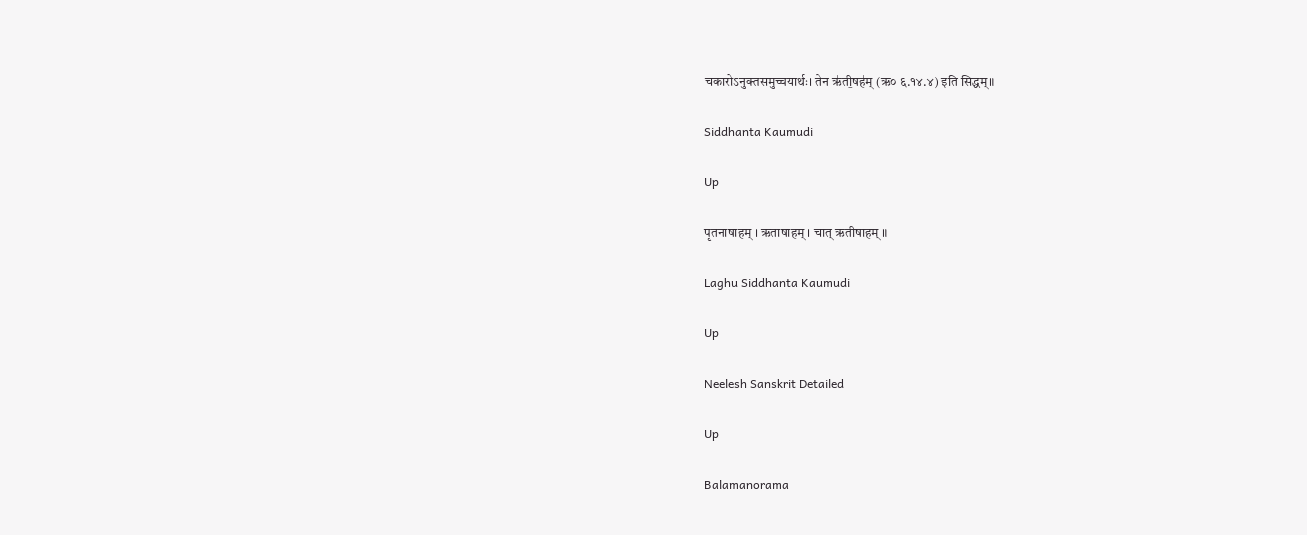चकारोऽनुक्तसमुच्चयार्थः। तेन ऋ॑ती॒षह॑म् (ऋ० ६.१४.४) इति सिद्धम्॥

Siddhanta Kaumudi

Up

पृतनाषाहम् । ऋताषाहम् । चात् ऋतीषाहम् ॥

Laghu Siddhanta Kaumudi

Up

Neelesh Sanskrit Detailed

Up

Balamanorama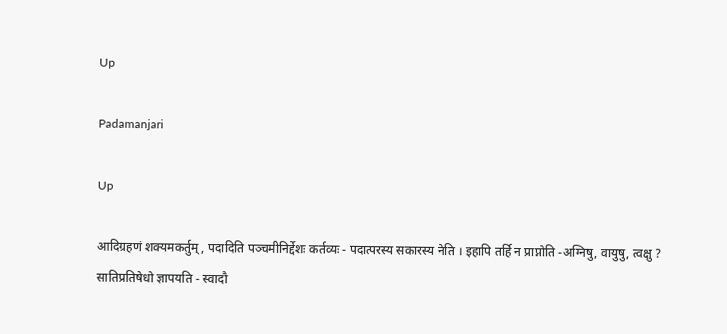Up

Padamanjari

Up

आदिग्रहणं शक्यमकर्तुम्, पदादिति पञ्चमीनिर्द्देशः कर्तव्यः - पदात्परस्य सकारस्य नेति । इहापि तर्हि न प्राप्नोति -अग्निषु, वायुषु, त्वक्षु ? सातिप्रतिषेधो ज्ञापयति - स्वादौ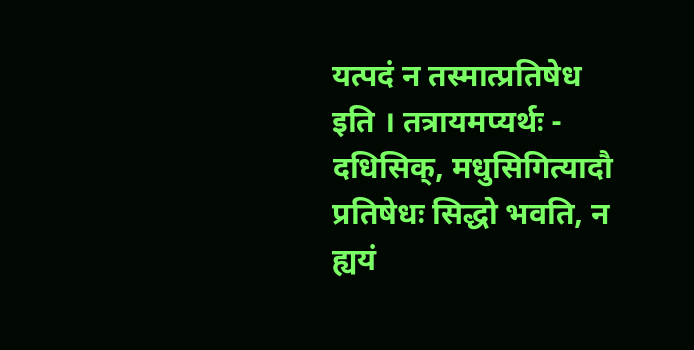यत्पदं न तस्मात्प्रतिषेध इति । तत्रायमप्यर्थः - दधिसिक्, मधुसिगित्यादौ प्रतिषेधः सिद्धो भवति, न ह्ययं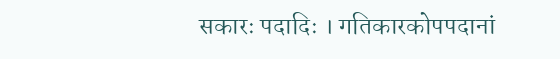सकारः पदादिः । गतिकारकोपपदानां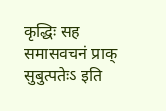कृद्धिः सह समासवचनं प्राक् सुबुत्पतेःऽ इति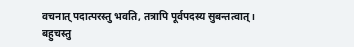वचनात् पदात्परस्तु भवति, तत्रापि पूर्वपदस्य सुबन्तत्वात् । बहुचस्तु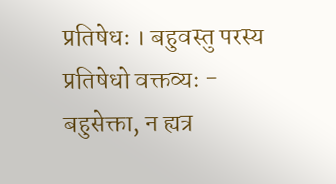प्रतिषेधः । बहुवस्तु परस्य प्रतिषेधो वक्तव्यः - बहुसेक्ता, न ह्यत्र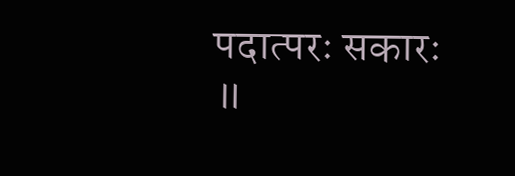पदात्परः सकारः ॥